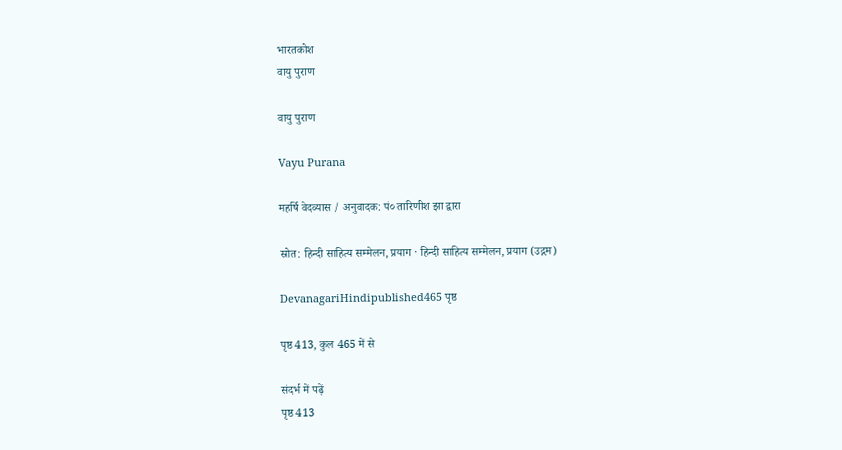भारतकोश
वायु पुराण

वायु पुराण

Vayu Purana

महर्षि वेदव्यास / अनुवादक: पं० तारिणीश झा द्वारा

स्रोत: हिन्दी साहित्य सम्मेलन, प्रयाग · हिन्दी साहित्य सम्मेलन, प्रयाग (उद्गम)

DevanagariHindipublished465 पृष्ठ

पृष्ठ 413, कुल 465 में से

संदर्भ में पढ़ें
पृष्ठ 413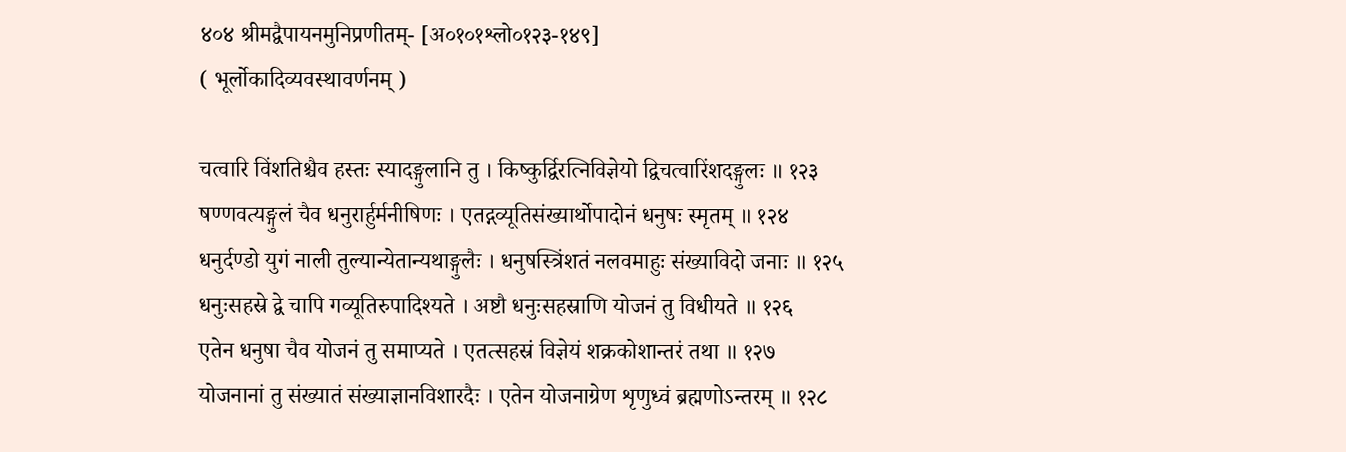४०४ श्रीमद्वैपायनमुनिप्रणीतम्- [अ०१०१श्लो०१२३-१४९]
( भूर्लोकादिव्यवस्थावर्णनम् )

चत्वारि विंशतिश्चैव हस्तः स्यादङ्गुलानि तु । किष्कुर्द्विरत्निविज्ञेयो द्विचत्वारिंशदङ्गुलः ॥ १२३
षण्णवत्यङ्गुलं चैव धनुरार्हुर्मनीषिणः । एतद्गव्यूतिसंख्यार्थोपादोनं धनुषः स्मृतम् ॥ १२४
धनुर्दण्डो युगं नाली तुल्यान्येतान्यथाङ्गुलैः । धनुषस्त्रिंशतं नलवमाहुः संख्याविदो जनाः ॥ १२५
धनुःसहस्रे द्वे चापि गव्यूतिरुपादिश्यते । अष्टौ धनुःसहस्राणि योजनं तु विधीयते ॥ १२६
एतेन धनुषा चैव योजनं तु समाप्यते । एतत्सहस्रं विज्ञेयं शक्रकोशान्तरं तथा ॥ १२७
योजनानां तु संख्यातं संख्याज्ञानविशारदैः । एतेन योजनाग्रेण शृणुध्वं ब्रह्मणोऽन्तरम् ॥ १२८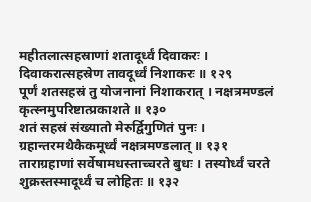महीतलात्सहस्राणां शतादूर्ध्वं दिवाकरः । दिवाकरात्सहस्रेण तावदूर्ध्वं निशाकरः ॥ १२९
पूर्णं शतसहस्रं तु योजनानां निशाकरात् । नक्षत्रमण्डलं कृत्स्नमुपरिष्टात्प्रकाशते ॥ १३०
शतं सहस्रं संख्यातो मेरुर्द्विगुणितं पुनः । ग्रहान्तरमथैकैकमूर्ध्वं नक्षत्रमण्डलात् ॥ १३१
ताराग्रहाणां सर्वेषामधस्ताच्चरते बुधः । तस्योर्ध्वं चरते शुक्रस्तस्मादूर्ध्वं च लोहितः ॥ १३२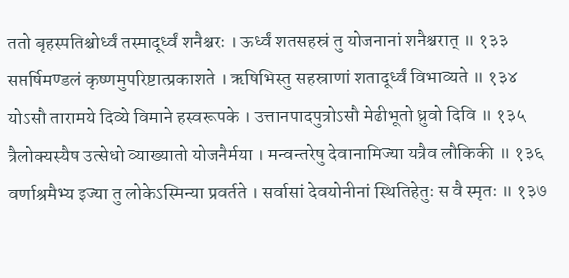ततो बृहस्पतिश्चोर्ध्वं तस्मादूर्ध्वं शनैश्चरः । ऊर्ध्वं शतसहस्रं तु योजनानां शनैश्चरात् ॥ १३३
सप्तर्षिमण्डलं कृष्णमुपरिष्टात्प्रकाशते । ऋषिभिस्तु सहस्राणां शतादूर्ध्वं विभाव्यते ॥ १३४
योऽसौ तारामये दिव्ये विमाने हस्वरूपके । उत्तानपादपुत्रोऽसौ मेढीभूतो ध्रुवो दिवि ॥ १३५
त्रैलोक्यस्यैष उत्सेधो व्याख्यातो योजनैर्मया । मन्वन्तरेषु देवानामिज्या यत्रैव लौकिकी ॥ १३६
वर्णाश्रमैभ्य इज्या तु लोकेऽस्मिन्या प्रवर्तते । सर्वासां देवयोनीनां स्थितिहेतुः स वै स्मृतः ॥ १३७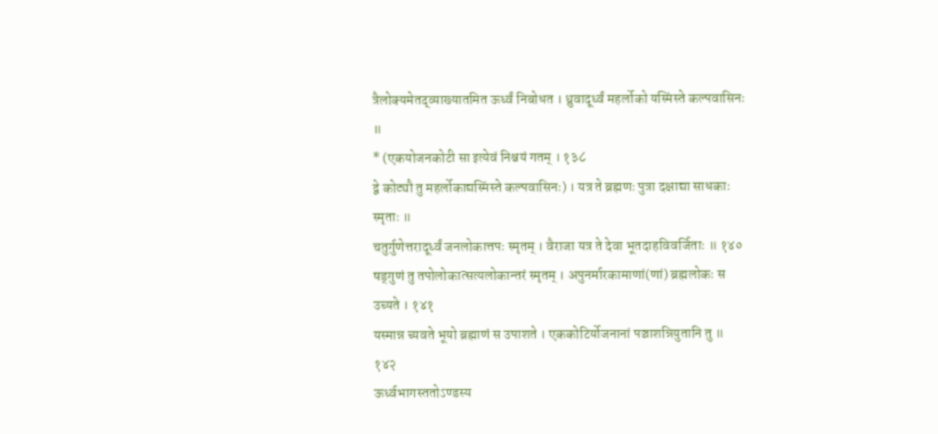त्रैलोक्यमेतद्व्याख्यातमित ऊर्ध्वं निबोधत । ध्रुवादूर्ध्वं महर्लोको यस्मिंस्ते कल्पवासिनः ॥
* (एकयोजनकोटी सा इत्येवं निश्चयं गतम् । १३८
द्वे कोट्यौ तु महर्लोकाद्यस्मिंस्ते कल्पवासिनः) । यत्र ते ब्रह्मणः पुत्रा दक्षाद्या साधकाः स्मृताः ॥
चतुर्गुणेत्तरादूर्ध्वं जनलोकात्तपः स्मृतम् । वैराजा यत्र ते देवा भूतदाहविवर्जिताः ॥ १४०
षड्गुणं तु तपोलोकात्सत्यलोकान्तरं स्मृतम् । अपुनर्मारकामाणां(णां) ब्रह्मलोकः स उच्यते । १४१
यस्मान्न च्यवते भूयो ब्रह्माणं स उपाशते । एककोटिर्योजनानां पञ्चाशन्नियुतानि तु ॥ १४२
ऊर्ध्वभागस्ततोऽण्डस्य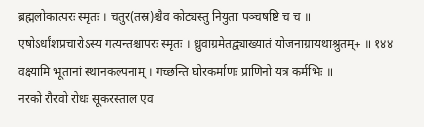ब्रह्मलोकात्परः स्मृतः । चतुर(तस्र)श्चैव कोट्यस्तु नियुता पञ्चषष्टि च च ॥
एषोऽर्धांशप्रचारोऽस्य गत्यन्तश्चापरः स्मृतः । ध्रुवाग्रमेतद्व्याख्यातं योजनाग्रायथाश्रुतम्+ ॥ १४४
वक्ष्यामि भूतानां स्थानकल्पनाम् । गच्छन्ति घोरकर्माणः प्राणिनो यत्र कर्मभिः ॥
नरको रौरवो रोधः सूकरस्ताल एव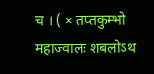च । ( × तप्तकुम्भो महाज्वालः शबलोऽथ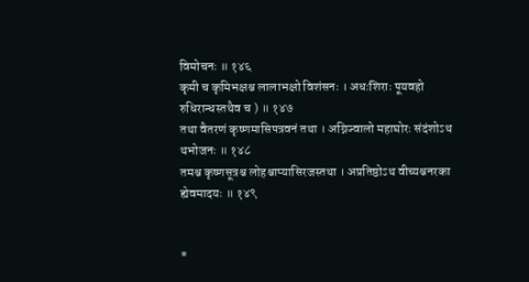विमोचनः ॥ १४६
कृमी च कृमिभक्षश्च लालाभक्षो विशंसनः । अधःशिराः पूयवहो रुधिरान्धस्तथैव च ) ॥ १४७
तथा वैतरणं कृष्णमासिपत्रवनं तथा । अग्निज्वालो महाघोरः संदंशोऽथ थभोजनः ॥ १४८
तमश्च कृष्णसूत्रश्च लोहश्चाप्यासिरजस्तथा । अप्रतिष्ठोऽथ वीच्यश्चनरका ह्येवमादयः ॥ १४९


*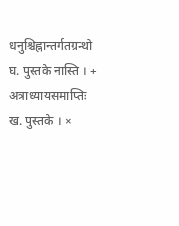धनुश्चिह्नान्तर्गतग्रन्थो घ. पुस्तके नास्ति । + अत्राध्यायसमाप्तिः ख. पुस्तके । ×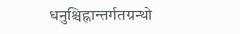धनुश्चिह्नान्तर्गतग्रन्थो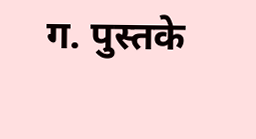ग. पुस्तके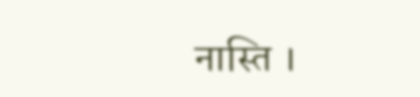नास्ति ।